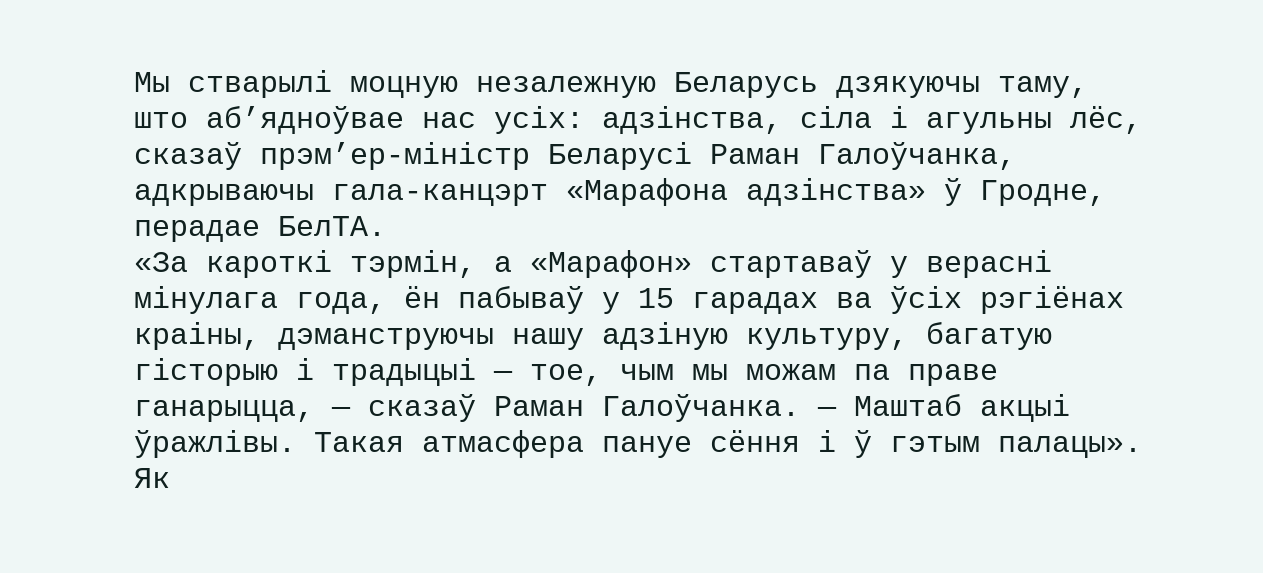Мы стварылі моцную незалежную Беларусь дзякуючы таму, што аб’ядноўвае нас усіх: адзінства, сіла і агульны лёс, сказаў прэм’ер-міністр Беларусі Раман Галоўчанка, адкрываючы гала-канцэрт «Марафона адзінства» ў Гродне, перадае БелТА.
«За кароткі тэрмін, а «Марафон» стартаваў у верасні мінулага года, ён пабываў у 15 гарадах ва ўсіх рэгіёнах краіны, дэманструючы нашу адзіную культуру, багатую гісторыю і традыцыі — тое, чым мы можам па праве ганарыцца, — сказаў Раман Галоўчанка. — Маштаб акцыі ўражлівы. Такая атмасфера пануе сёння і ў гэтым палацы».
Як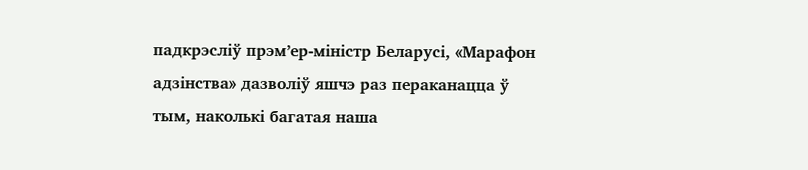падкрэсліў прэм’ер-міністр Беларусі, «Марафон адзінства» дазволіў яшчэ раз пераканацца ў тым, наколькі багатая наша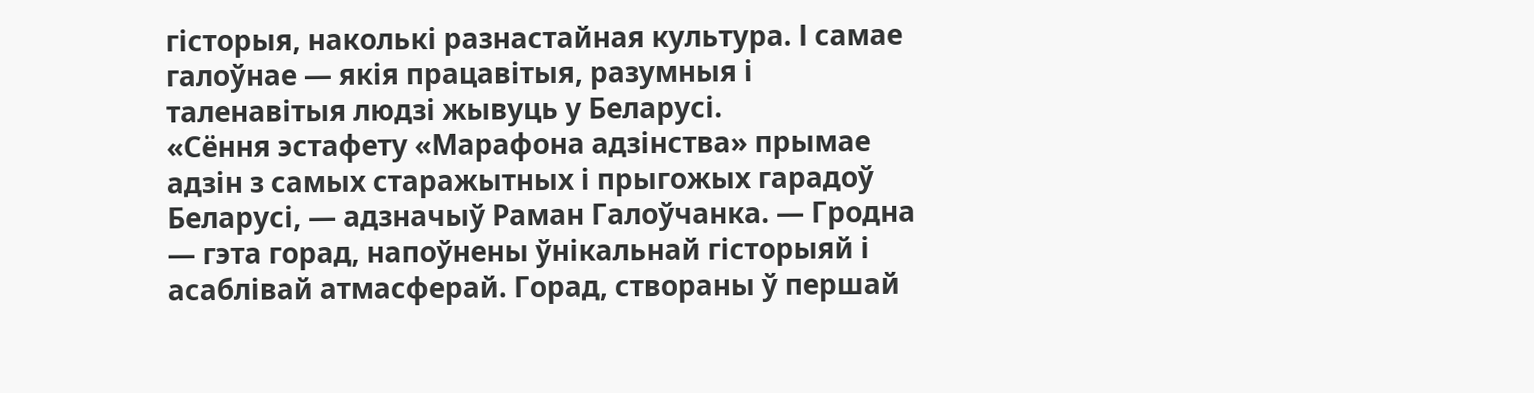гісторыя, наколькі разнастайная культура. І самае галоўнае — якія працавітыя, разумныя і таленавітыя людзі жывуць у Беларусі.
«Сёння эстафету «Марафона адзінства» прымае адзін з самых старажытных і прыгожых гарадоў Беларусі, — адзначыў Раман Галоўчанка. — Гродна — гэта горад, напоўнены ўнікальнай гісторыяй і асаблівай атмасферай. Горад, створаны ў першай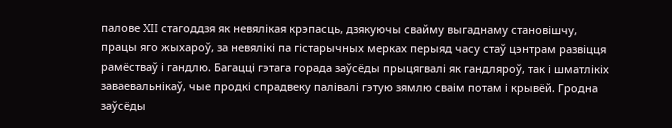палове XII стагоддзя як невялікая крэпасць, дзякуючы свайму выгаднаму становішчу, працы яго жыхароў, за невялікі па гістарычных мерках перыяд часу стаў цэнтрам развіцця рамёстваў і гандлю. Багацці гэтага горада заўсёды прыцягвалі як гандляроў, так і шматлікіх заваевальнікаў, чые продкі спрадвеку палівалі гэтую зямлю сваім потам і крывёй. Гродна заўсёды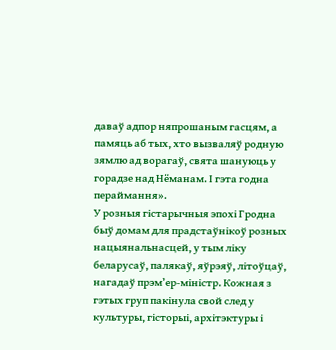даваў адпор няпрошаным гасцям, а памяць аб тых, хто вызваляў родную зямлю ад ворагаў, свята шануюць у горадзе над Нёманам. І гэта годна пераймання».
У розныя гістарычныя эпохі Гродна быў домам для прадстаўнікоў розных нацыянальнасцей, у тым ліку беларусаў, палякаў, яўрэяў, літоўцаў, нагадаў прэм’ер-міністр. Кожная з гэтых груп пакінула свой след у культуры, гісторыі, архітэктуры і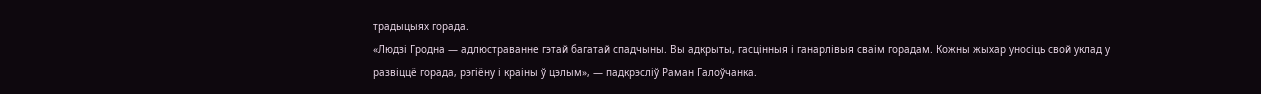традыцыях горада.
«Людзі Гродна — адлюстраванне гэтай багатай спадчыны. Вы адкрыты, гасцінныя і ганарлівыя сваім горадам. Кожны жыхар уносіць свой уклад у развіццё горада, рэгіёну і краіны ў цэлым», — падкрэсліў Раман Галоўчанка.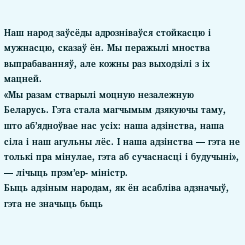Наш народ заўсёды адрозніваўся стойкасцю і мужнасцю, сказаў ён. Мы перажылі мноства выпрабаванняў, але кожны раз выходзілі з іх мацней.
«Мы разам стварылі моцную незалежную Беларусь. Гэта стала магчымым дзякуючы таму, што аб’ядноўвае нас усіх: наша адзінства, наша сіла і наш агульны лёс. І наша адзінства — гэта не толькі пра мінулае, гэта аб сучаснасці і будучыні», — лічыць прэм’ер- міністр.
Быць адзіным народам, як ён асабліва адзначыў, гэта не значыць быць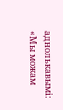аднолькавымі: «Мы можам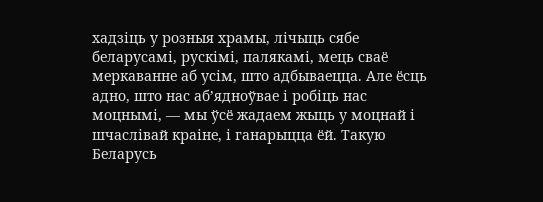хадзіць у розныя храмы, лічыць сябе беларусамі, рускімі, палякамі, мець сваё меркаванне аб усім, што адбываецца. Але ёсць адно, што нас аб’ядноўвае і робіць нас моцнымі, — мы ўсё жадаем жыць у моцнай і шчаслівай краіне, і ганарыцца ёй. Такую Беларусь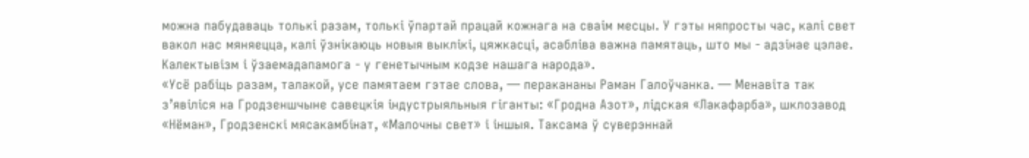можна пабудаваць толькі разам, толькі ўпартай працай кожнага на сваім месцы. У гэты няпросты час, калі свет вакол нас мяняецца, калі ўзнікаюць новыя выклікі, цяжкасці, асабліва важна памятаць, што мы - адзінае цэлае. Калектывізм і ўзаемадапамога - у генетычным кодзе нашага народа».
«Усё рабіць разам, талакой, усе памятаем гэтае слова, — перакананы Раман Галоўчанка. — Менавіта так з’явіліся на Гродзеншчыне савецкія індустрыяльныя гіганты: «Гродна Азот», лідская «Лакафарба», шклозавод «Нёман», Гродзенскі мясакамбінат, «Малочны свет» і іншыя. Таксама ў суверэннай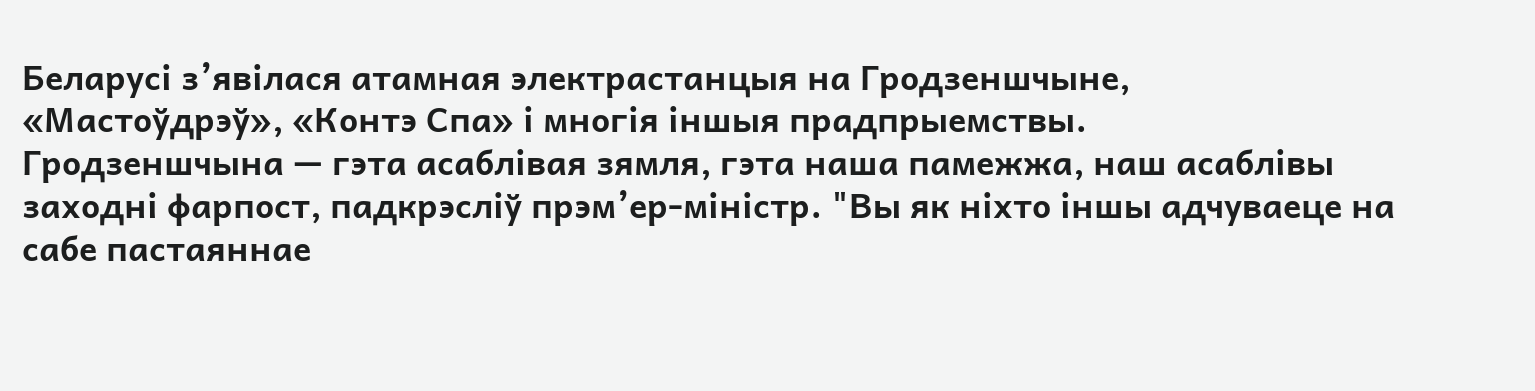Беларусі з’явілася атамная электрастанцыя на Гродзеншчыне, «Мастоўдрэў», «Контэ Спа» і многія іншыя прадпрыемствы.
Гродзеншчына — гэта асаблівая зямля, гэта наша памежжа, наш асаблівы заходні фарпост, падкрэсліў прэм’ер-міністр. "Вы як ніхто іншы адчуваеце на сабе пастаяннае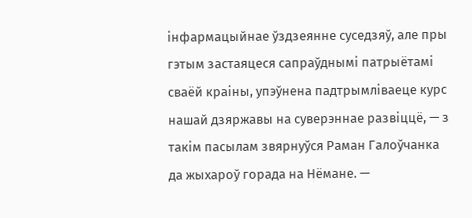інфармацыйнае ўздзеянне суседзяў, але пры гэтым застаяцеся сапраўднымі патрыётамі сваёй краіны, упэўнена падтрымліваеце курс нашай дзяржавы на суверэннае развіццё, — з такім пасылам звярнуўся Раман Галоўчанка да жыхароў горада на Нёмане. —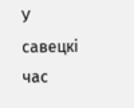У савецкі час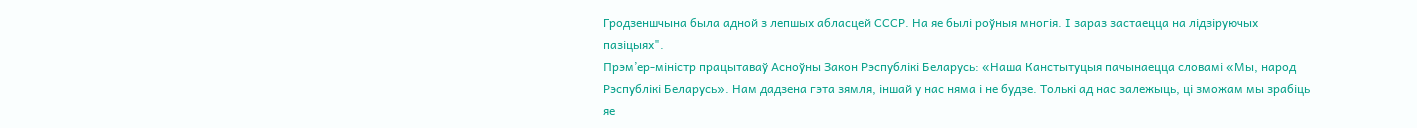Гродзеншчына была адной з лепшых абласцей СССР. На яе былі роўныя многія. І зараз застаецца на лідзіруючых пазіцыях".
Прэм’ер-міністр працытаваў Асноўны Закон Рэспублікі Беларусь: «Наша Канстытуцыя пачынаецца словамі «Мы, народ Рэспублікі Беларусь». Нам дадзена гэта зямля, іншай у нас няма і не будзе. Толькі ад нас залежыць, ці зможам мы зрабіць яе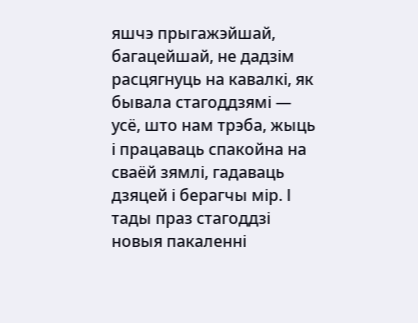яшчэ прыгажэйшай, багацейшай, не дадзім расцягнуць на кавалкі, як бывала стагоддзямі — усё, што нам трэба, жыць і працаваць спакойна на сваёй зямлі, гадаваць дзяцей і берагчы мір. І тады праз стагоддзі новыя пакаленні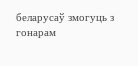беларусаў змогуць з гонарам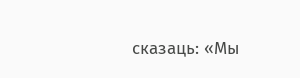сказаць: «Мы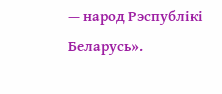— народ Рэспублікі Беларусь».